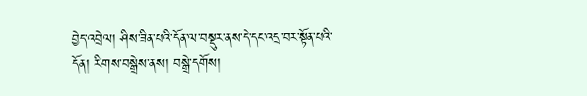བྱེད་འབྲེལ། ཤིས་ཟིན་པའི་དོན་ལ་བསྡུར་ནས་དེ་དང་འདྲ་བར་སྟོན་པའི་དོན། རིགས་བསྒྲེས་ནས། བསྒྲེ་དགོས།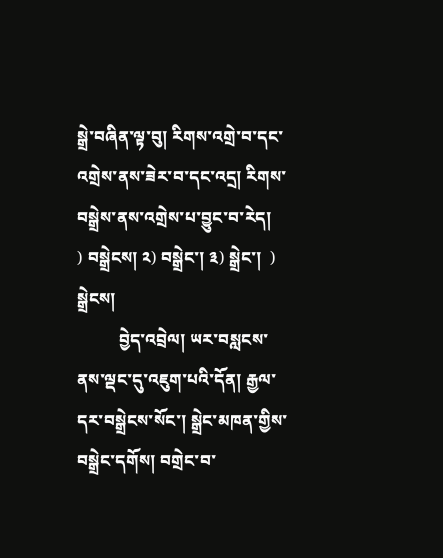སྒྲེ་བཞིན་ལྟ་བུ། རིགས་འགྲེ་བ་དང་འགྲེས་ནས་ཟེར་བ་དང་འདྲ། རིགས་བསྒྲེས་ནས་འགྲེས་པ་བྱུང་བ་རེད།
) བསྒྲེངས། ༢) བསྒྲེང་། ༣) སྒྲེང་།  ) སྒྲེངས།
          བྱེད་འབྲེལ། ཡར་བསླངས་ནས་ལྡང་དུ་འཇུག་པའི་དོན། རྒྱལ་དར་བསྒྲེངས་སོང་། སྒྲེང་མཁན་གྱིས་བསྒྲེང་དགོས། བགྲེང་བ་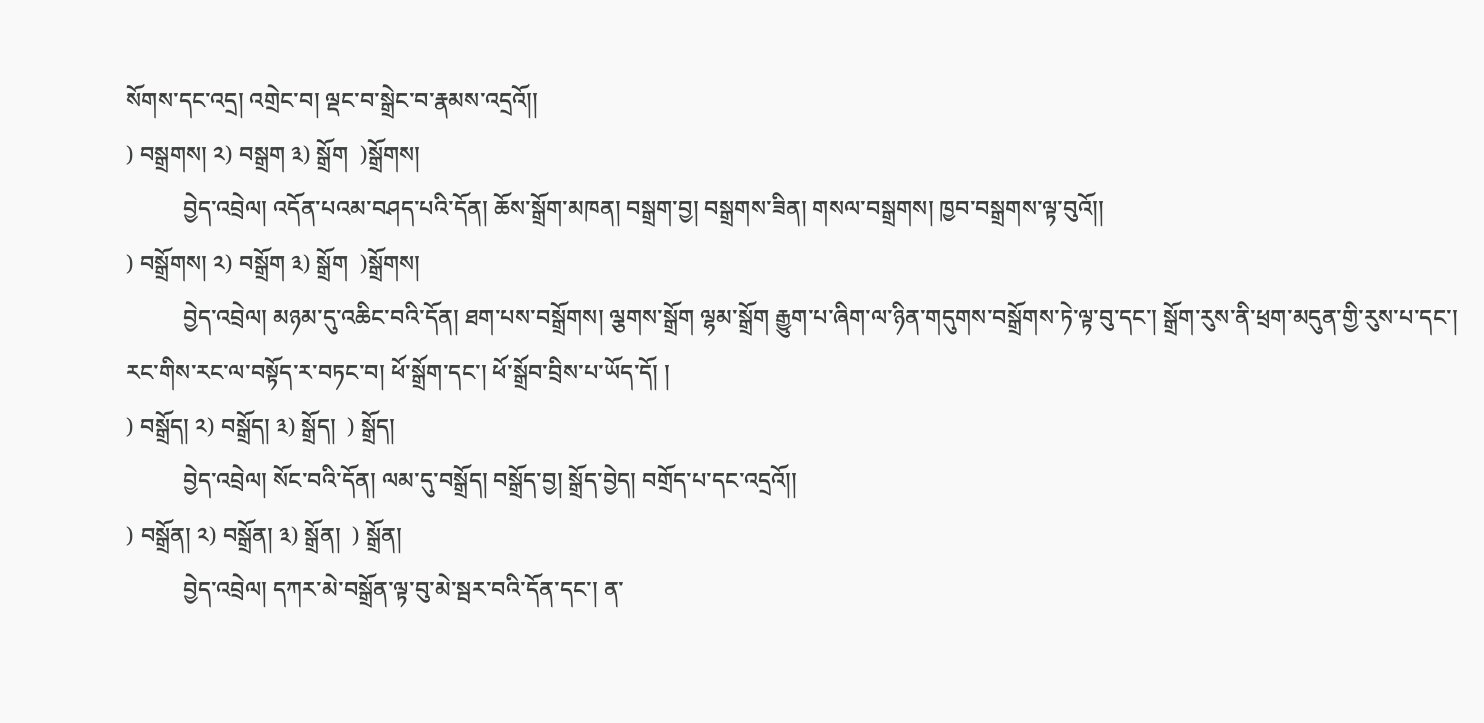སོགས་དང་འདྲ། འགྲེང་བ། ལྡང་བ་སྒྲེང་བ་རྣམས་འདྲའོ།།
) བསྒྲགས། ༢) བསྒྲག ༣) སྒྲོག  )སྒྲོགས།
          བྱེད་འབྲེལ། འདོན་པའམ་བཤད་པའི་དོན། ཆོས་སྒྲོག་མཁན། བསྒྲག་བྱ། བསྒྲགས་ཟིན། གསལ་བསྒྲགས། ཁྱབ་བསྒྲགས་ལྟ་བུའོ།།
) བསྒྲོགས། ༢) བསྒྲོག ༣) སྒྲོག  )སྒྲོགས།
          བྱེད་འབྲེལ། མཉམ་དུ་འཆིང་བའི་དོན། ཐག་པས་བསྒྲོགས། ལྕགས་སྒྲོག ལྷམ་སྒྲོག རྒྱུག་པ་ཞིག་ལ་ཉིན་གདུགས་བསྒྲོགས་ཏེ་ལྟ་བུ་དང་། སྒྲོག་རུས་ནི་ཕྲག་མདུན་གྱི་རུས་པ་དང་། རང་གིས་རང་ལ་བསྟོད་ར་བཏང་བ། ཕོ་སྒྲོག་དང་། ཕོ་སྒྲོབ་བྲིས་པ་ཡོད་དོ། །
) བསྒྲོད། ༢) བསྒྲོད། ༣) སྒྲོད།  ) སྒྲོད།
          བྱེད་འབྲེལ། སོང་བའི་དོན། ལམ་དུ་བསྒྲོད། བསྒྲོད་བྱ། སྒྲོད་བྱེད། བགྲོད་པ་དང་འདྲའོ།།
) བསྒྲོན། ༢) བསྒྲོན། ༣) སྒྲོན།  ) སྒྲོན།
          བྱེད་འབྲེལ། དཀར་མེ་བསྒྲོན་ལྟ་བུ་མེ་སྦར་བའི་དོན་དང་། ན་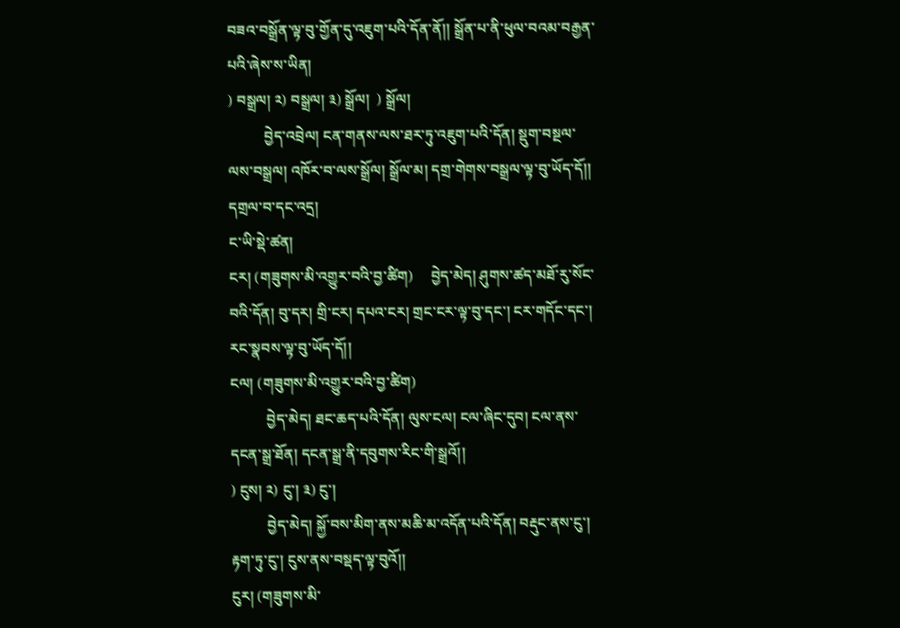བཟའ་བསྒྲོན་ལྟ་བུ་གྱོན་དུ་འཇུག་པའི་དོན་ནོ།། སྒྲོན་པ་ནི་ཕུལ་བའམ་བརྒྱན་པའི་ཞེས་ས་ཡིན།
) བསྒྲལ། ༢) བསྒྲལ། ༣) སྒྲོལ།  ) སྒྲོལ།
          བྱེད་འབྲེལ། ངན་གནས་ལས་ཐར་ཏུ་འཇུག་པའི་དོན། སྡུག་བསྔལ་ལས་བསྒྲལ། འཁོར་བ་ལས་སྒྲོལ། སྒྲོལ་མ། དགྲ་གེགས་བསྒྲལ་ལྟ་བུ་ཡོད་དོ།། དགྲལ་བ་དང་འདྲ།
ང་ཡི་སྡེ་ཚན།
ངར། (གཟུགས་མི་འགྱུར་བའི་བྱ་ཚིག)     བྱེད་མེད། ཤུགས་ཚད་མཐོ་རུ་སོང་བའི་དོན། བུ་དར། གྲི་ངར། དཔའ་ངར། གྲང་ངར་ལྟ་བུ་དང་། ངར་གདོང་དང་། རང་སྣབས་ལྟ་བུ་ཡོད་དོ།།
ངལ། (གཟུགས་མི་འགྱུར་བའི་བྱ་ཚིག)
          བྱེད་མེད། ཐང་ཆད་པའི་དོན། ལུས་ངལ། ངལ་ཞིང་དུབ། ངལ་ནས་དངན་སྒྲ་ཐོན། དངན་སྒྲ་ནི་དབུགས་རིང་གི་སྒྲའོ།།
) ངུས། ༢) ངུ་། ༣) ངུ་།
          བྱེད་མེད། སྐྱོ་བས་མིག་ནས་མཆི་མ་འདོན་པའི་དོན། བརྡུང་ནས་ངུ་། རྟག་ཏུ་ངུ་། ངུས་ནས་བསྡད་ལྟ་བུའོ།།
ངུར། (གཟུགས་མི་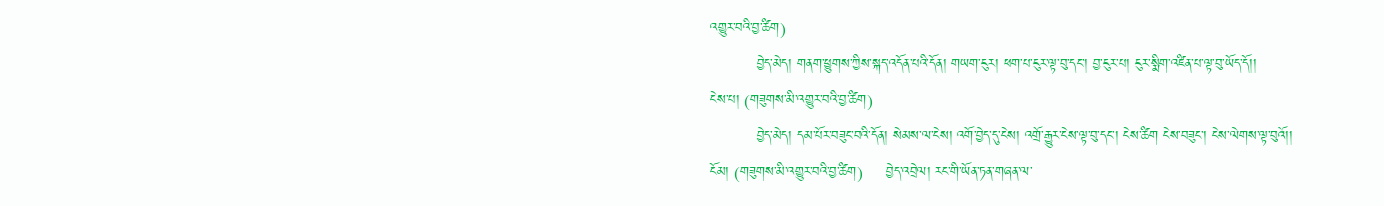འགྱུར་བའི་བྱ་ཚིག)
          བྱེད་མེད། གནག་ཕྱུགས་ཀྱིས་སྐད་འདོན་པའི་དོན། གཡག་ངུར། ཕག་པ་ངུར་ལྟ་བུ་དང་། བྱ་ངུར་པ། ངུར་སྨིག་འཛིན་པ་ལྟ་བུ་ཡོད་དོ།།
ངེས་པ། (གཟུགས་མི་འགྱུར་བའི་བྱ་ཚིག)
          བྱེད་མེད། དམ་པོར་བཟུང་བའི་དོན། སེམས་ལ་ངེས། འགོ་བྱེད་དུ་ངེས། འགྲོ་རྒྱུར་ངེས་ལྟ་བུ་དང་། ངེས་ཚིག ངེས་བཟུང་། ངེས་ལེགས་ལྟ་བུའོ།།
ངོམ། (གཟུགས་མི་འགྱུར་བའི་བྱ་ཚིག)     བྱེད་འབྲེལ། རང་གི་ཡོན་ཏན་གཞན་ལ་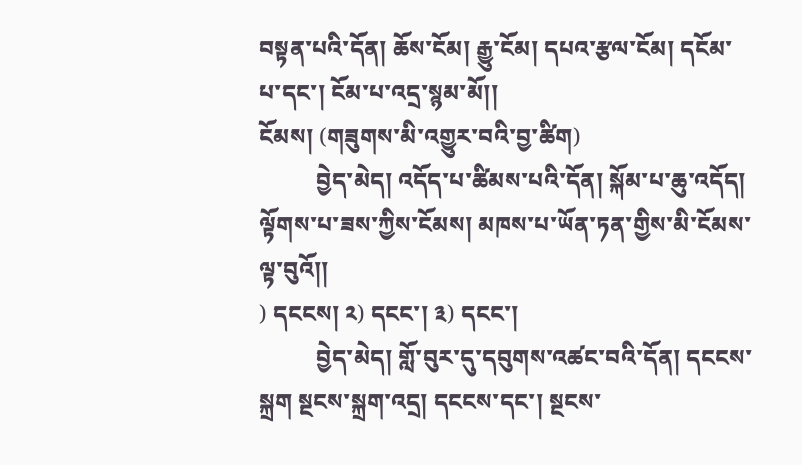བསྟན་པའི་དོན། ཆོས་ངོམ། རྒྱུ་ངོམ། དཔའ་རྩལ་ངོམ། དངོམ་པ་དང་། ངོམ་པ་འདྲ་སྙམ་མོ།།
ངོམས། (གཟུགས་མི་འགྱུར་བའི་བྱ་ཚིག)
          བྱེད་མེད། འདོད་པ་ཚིམས་པའི་དོན། སྐོམ་པ་ཆུ་འདོད། ལྟོགས་པ་ཟས་ཀྱིས་ངོམས། མཁས་པ་ཡོན་ཏན་གྱིས་མི་ངོམས་ལྟ་བུའོ།།
) དངངས། ༢) དངང་། ༣) དངང་།
          བྱེད་མེད། གློ་བུར་དུ་དབུགས་འཚང་བའི་དོན། དངངས་སྐྲག སྔངས་སྐྲག་འདྲ། དངངས་དང་། སྔངས་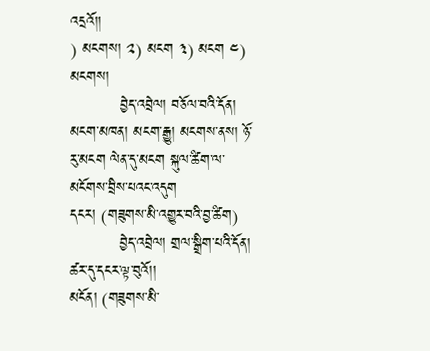འདྲའོ།།
) མངགས། ༢) མངག ༣) མངག ༤) མངགས།
          བྱེད་འབྲེལ། བཅོལ་བའི་དོན། མངག་མཁན། མངག་རྒྱུ། མངགས་ནས། ཉོ་རུ་མངག ལེན་དུ་མངག སྐུལ་ཚིག་ལ་མངོགས་བྲིས་པའང་འདུག
དངར། (གཟུགས་མི་འགྱུར་བའི་བྱ་ཚིག)
          བྱེད་འབྲེལ། གྲལ་སྒྲིག་པའི་དོན། ཚར་དུ་དངར་ལྟ་བུའོ།།
མངོན། (གཟུགས་མི་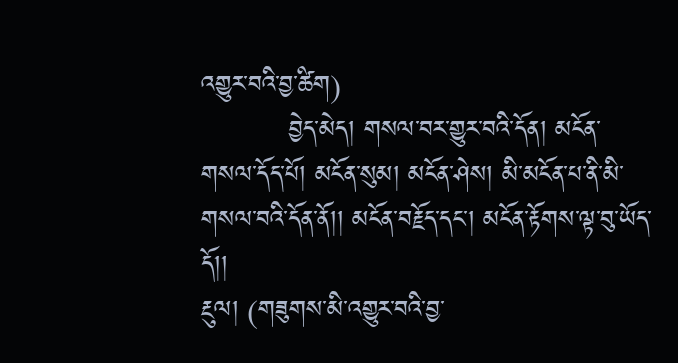འགྱུར་བའི་བྱ་ཚིག)
          བྱེད་མེད། གསལ་བར་གྱུར་བའི་དོན། མངོན་གསལ་དོད་པོ། མངོན་སུམ། མངོན་ཤེས། མི་མངོན་པ་ནི་མི་གསལ་བའི་དོན་ནོ།། མངོན་བརྗོད་དང་། མངོན་རྟོགས་ལྟ་བུ་ཡོད་དོ།།
རྔུལ། (གཟུགས་མི་འགྱུར་བའི་བྱ་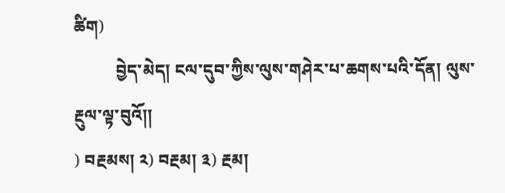ཚིག)
          བྱེད་མེད། ངལ་དུབ་ཀྱིས་ལུས་གཤེར་པ་ཆགས་པའི་དོན། ལུས་རྔུལ་ལྟ་བུའོ།།
) བརྔམས། ༢) བརྔམ། ༣) རྔམ།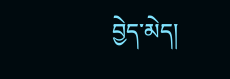བྱེད་མེད།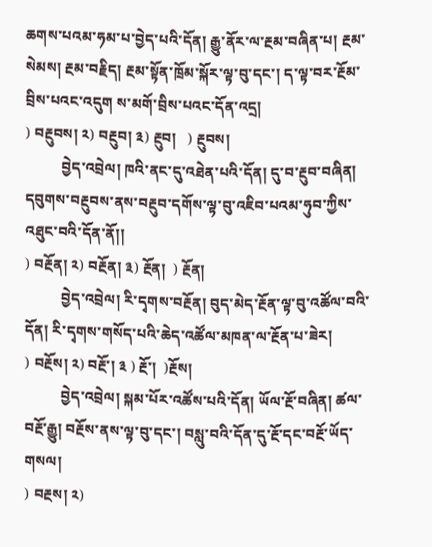ཆགས་པའམ་ཧམ་པ་བྱེད་པའི་དོན། རྒྱུ་ནོར་ལ་རྔམ་བཞིན་པ། རྔམ་སེམས། རྔམ་བརྗིད། རྔམ་སྟོན་ཁྲོམ་སྐོར་ལྟ་བུ་དང་། ད་ལྟ་བར་རྔོམ་བྲིས་པའང་འདུག ས་མགོ་བྲིས་པའང་དོན་འདྲ།
) བརྔུབས། ༢) བརྔུབ། ༣) རྔུབ།   ) རྔུབས།
          བྱེད་འབྲེལ། ཁའི་ནང་དུ་འཐེན་པའི་དོན། དུ་བ་རྔུབ་བཞིན། དབུགས་བརྔུབས་ནས་བརྔུབ་དགོས་ལྟ་བུ་འཇིབ་པའམ་ཧུབ་ཀྱིས་འཐུང་བའི་དོན་ནོ།།
) བརྔོན། ༢) བརྔོན། ༣) རྔོན།  ) རྔོན།
          བྱེད་འབྲེལ། རི་དྭགས་བརྔོན། བུད་མེད་རྔོན་ལྟ་བུ་འཚོལ་བའི་དོན། རི་དྭགས་གསོད་པའི་ཆེད་འཚོལ་མཁན་ལ་རྔོན་པ་ཟེར།
) བརྔོས། ༢) བརྔོ་། ༣ ) རྔོ་།  )རྔོས།
          བྱེད་འབྲེལ། སྐམ་པོར་འཚོས་པའི་དོན། ཡོལ་རྔོ་བཞིན། ཚལ་བརྔོ་རྒྱུ། བརྔོས་ནས་ལྟ་བུ་དང་། བསླུ་བའི་དོན་དུ་རྔོ་དང་བརྔོ་ཡོད་གསལ།
) བརྔས། ༢)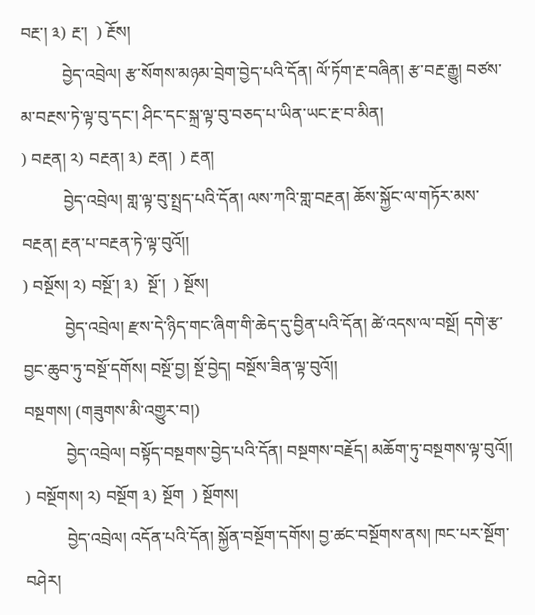བརྔ་། ༣) རྔ་།  ) རྔོས།
          བྱེད་འབྲེལ། རྩ་སོགས་མཉམ་བྲེག་བྱེད་པའི་དོན། ལོ་ཏོག་རྔ་བཞིན། རྩ་བརྔ་རྒྱུ། བཙས་མ་བརྔས་ཏེ་ལྟ་བུ་དང་། ཤིང་དང་སྐྲ་ལྟ་བུ་བཅད་པ་ཡིན་ཡང་རྔ་བ་མིན།
) བརྔན། ༢) བརྔན། ༣) རྔན།  ) རྔན།
          བྱེད་འབྲེལ། གླ་ལྟ་བུ་སྤྲད་པའི་དོན། ལས་ཀའི་གླ་བརྔན། ཆོས་སྐྱོང་ལ་གཏོར་མས་བརྔན། རྔན་པ་བརྔན་ཏེ་ལྟ་བུའོ།།
) བསྔོས། ༢) བསྔོ་། ༣)  སྔོ་།  ) སྔོས།
          བྱེད་འབྲེལ། རྫས་དེ་ཉིད་གང་ཞིག་གི་ཆེད་དུ་བྱིན་པའི་དོན། ཚེ་འདས་ལ་བསྔོ། དགེ་རྩ་བྱང་ཆུབ་ཏུ་བསྔོ་དགོས། བསྔོ་བྱ། སྔོ་བྱེད། བསྔོས་ཟིན་ལྟ་བུའོ།།
བསྔགས། (གཟུགས་མི་འགྱུར་བ།)
          བྱེད་འབྲེལ། བསྟོད་བསྔགས་བྱེད་པའི་དོན། བསྔགས་བརྗོད། མཆོག་ཏུ་བསྔགས་ལྟ་བུའོ།།
) བསྔོགས། ༢) བསྔོག ༣) སྔོག  ) སྔོགས།
          བྱེད་འབྲེལ། འདོན་པའི་དོན། སྐྱོན་བསྔོག་དགོས། བྱ་ཚང་བསྔོགས་ནས། ཁང་པར་སྔོག་བཤེར།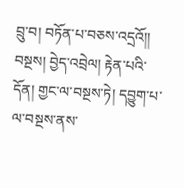བྲུ་བ། བཏོན་པ་བཅས་འདྲའོ།།
བསྔས། བྱེད་འབྲེལ། རྟེན་པའི་དོན། གྱང་ལ་བསྔས་ཏེ། དབྱུག་པ་ལ་བསྔས་ནས་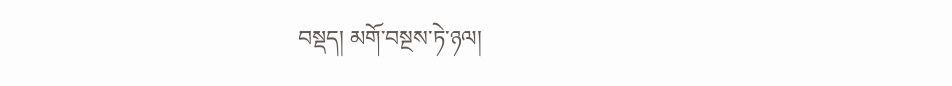བསྡད། མགོ་བསྔས་ཏེ་ཉལ།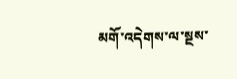མགོ་འདེགས་ལ་སྔས་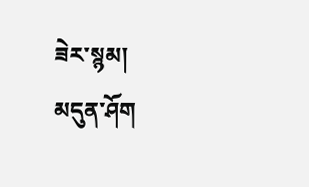ཟེར་སྙམ།
མདུན་ཤོག